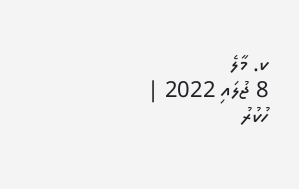ކ. މާލެ
8 ޖުލައި 2022 | ހުކުރު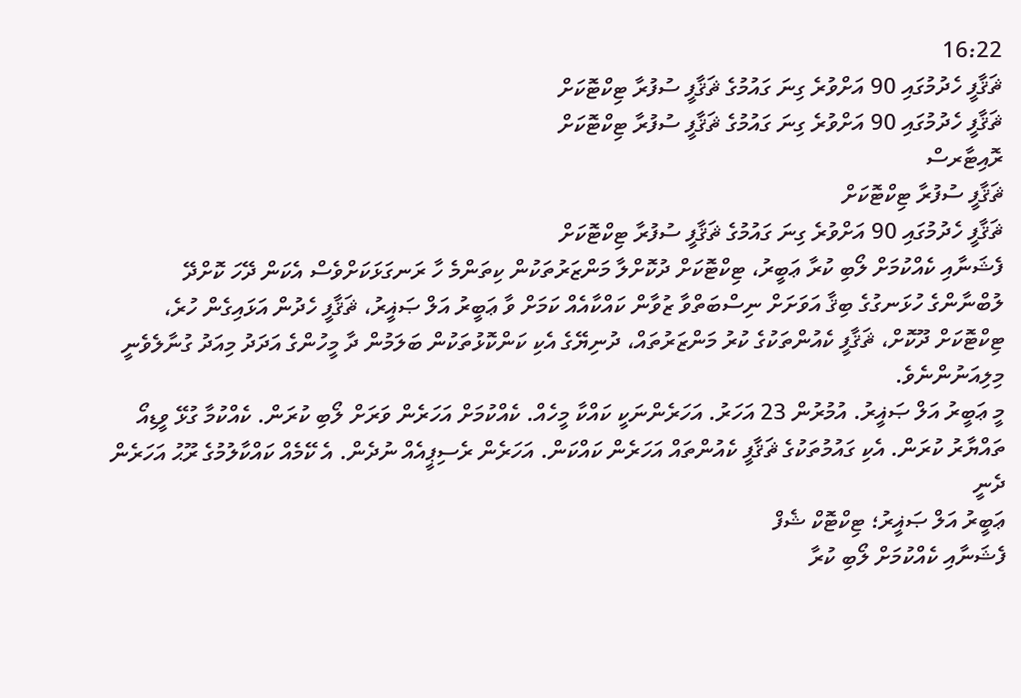16:22
ޘަޤާފީ ހެދުމުގައި 90 އަށްވުރެ ގިނަ ގައުމުގެ ޘަޤާފީ ސުފުރާ ޓިކްޓޮކަށް
ޘަޤާފީ ހެދުމުގައި 90 އަށްވުރެ ގިނަ ގައުމުގެ ޘަޤާފީ ސުފުރާ ޓިކްޓޮކަށް
ރޮއިޓާރސް
ޘަޤާފީ ސުފުރާ ޓިކްޓޮކަށް
ޘަޤާފީ ހެދުމުގައި 90 އަށްވުރެ ގިނަ ގައުމުގެ ޘަޤާފީ ސުފުރާ ޓިކްޓޮކަށް
ފެޝަނާއި ކެއްކުމަށް ލޯބި ކުރާ ޢަބީރު، ޓިކްޓޮކަށް ދުކޮށްލާ މަންޒަރުތަކުން ކިތަންމެ ހާ ރަނގަޅަކަށްވެސް އެކަން ދޭހަ ކޮށްދޭ
ލުބްނާންގެ ހުޅަނގުގެ ބިޤާ އަވަށަށް ނިސްބަތްވާ ޒުވާން ކައްކާއެއް ކަމަށް ވާ ޢަބީރު އަލް ޞަޣީރު، ޘަޤާފީ ހެދުން އަޅައިގެން ހުރެ، ޓިކްޓޮކަށް ދޫކޮށް، ޘަޤާފީ ކެއުންތަކުގެ ކުރު މަންޒަރުތައް، ދުނިޔޭގެ އެކި ކަންކޮޅުތަކުން ބަލަމުން ދާ މީހުންގެ އަދަދު މިއަދު ގުނާލެވެނީ މިލިއަނުންނެވެ.
މީ ޢަބީރު އަލް ޞަޣީރު. އުމުރުން 23 އަހަރު. އަހަރެންނަކީ ކައްކާ މީހެއް. ކެއްކުމަށް އަހަރެން ވަރަށް ލޯބި ކުރަން. ކެއްކުމާ ގުޅޭ ވީޑިއޯ ތައްޔާރު ކުރަން. އެކި ގައުމުތަކުގެ ޘަޤާފީ ކެއުންތައް އަހަރެން ކައްކަން. އަހަރެން ރެސިޕީއެއް ނުދެން. އެ ކޭމެއް ކައްކާލުމުގެ ރޫޙު އަހަރެން ދެނީ
ޢަބީރު އަލް ޞަޣީރު؛ ޓިކްޓޮކް ޝެފް
ފެޝަނާއި ކެއްކުމަށް ލޯބި ކުރާ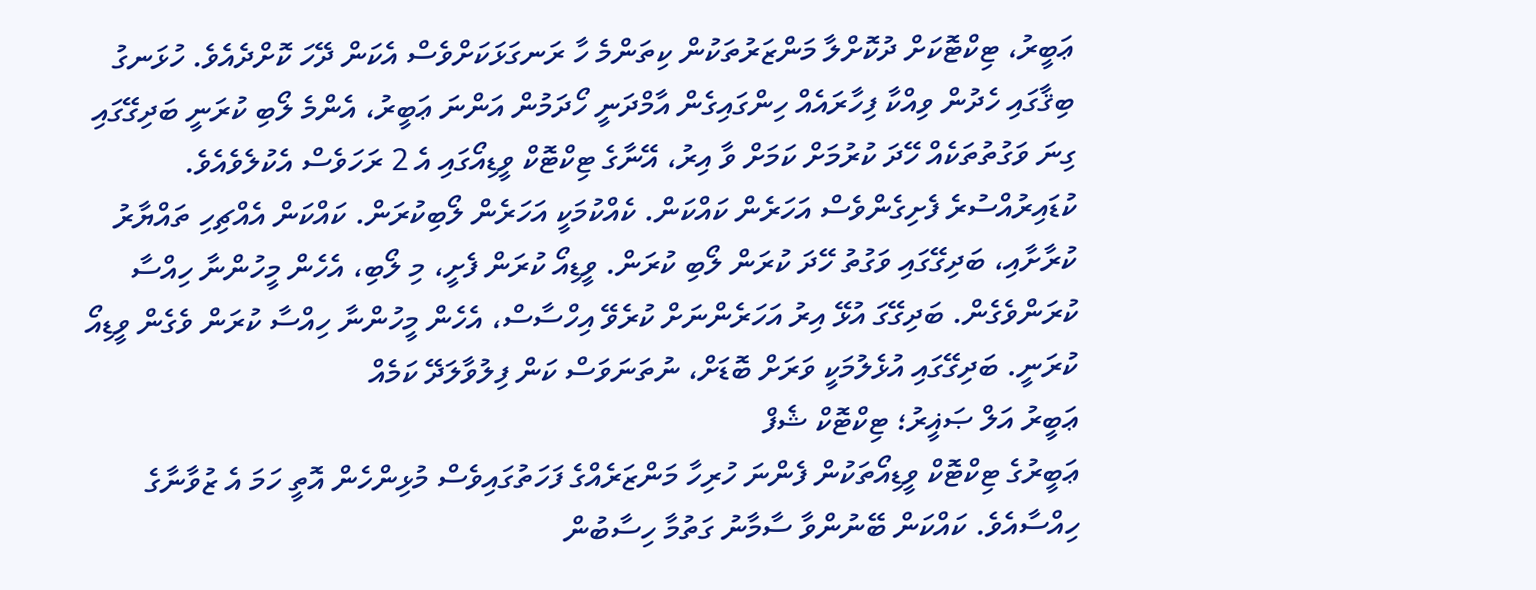ޢަބީރު، ޓިކްޓޮކަށް ދުކޮށްލާ މަންޒަރުތަކުން ކިތަންމެ ހާ ރަނގަޅަކަށްވެސް އެކަން ދޭހަ ކޮށްދެއެވެ. ހުޅަނގު ބިޤާގައި ހެދުން ވިއްކާ ފިހާރައެއް ހިންގައިގެން އާމްދަނީ ހޯދަމުން އަންނަ ޢަބީރު، އެންމެ ލޯބި ކުރަނީ ބަދިގޭގައި ގިނަ ވަގުތުތަކެއް ހޭދަ ކުރުމަށް ކަމަށް ވާ އިރު، އޭނާގެ ޓިކްޓޮކް ވީޑިއޯގައި އެ 2 ރަހަވެސް އެކުލެވެއެވެ.
ކުޑައިރުއްސުރެ ފެށިގެންވެސް އަހަރެން ކައްކަން. ކެއްކުމަކީ އަހަރެން ލޯބިކުރަން. ކައްކަން އެއްޗިހި ތައްޔާރު ކުރާށާއި، ބަދިގޭގައި ވަގުތު ހޭދަ ކުރަން ލޯބި ކުރަން. ވީޑިއޯ ކުރަން ފެށީ، މި ލޯބި، އެހެން މީހުންނާ ހިއްސާ ކުރަންވެގެން. ބަދިގޭގަ އުޅޭ އިރު އަހަރެންނަށް ކުރެވޭ އިހްސާސް، އެހެން މީހުންނާ ހިއްސާ ކުރަން ވެގެން ވީޑިއޯ ކުރަނީ. ބަދިގޭގައި އުޅެލުމަކީ ވަރަށް ބޮޑަށް، ނުތަނަވަސް ކަން ފިލުވާލަދޭ ކަމެއް
ޢަބީރު އަލް ޞަޣީރު؛ ޓިކްޓޮކް ޝެފް
ޢަބީރުގެ ޓިކްޓޮކް ވީޑިއޯތަކުން ފެންނަ ހުރިހާ މަންޒަރެއްގެ ފަހަތުގައިވެސް މުޅިންހެން އޮތީ ހަމަ އެ ޒުވާނާގެ ހިއްސާއެވެ. ކައްކަން ބޭނުންވާ ސާމާނު ގަތުމާ ހިސާބުން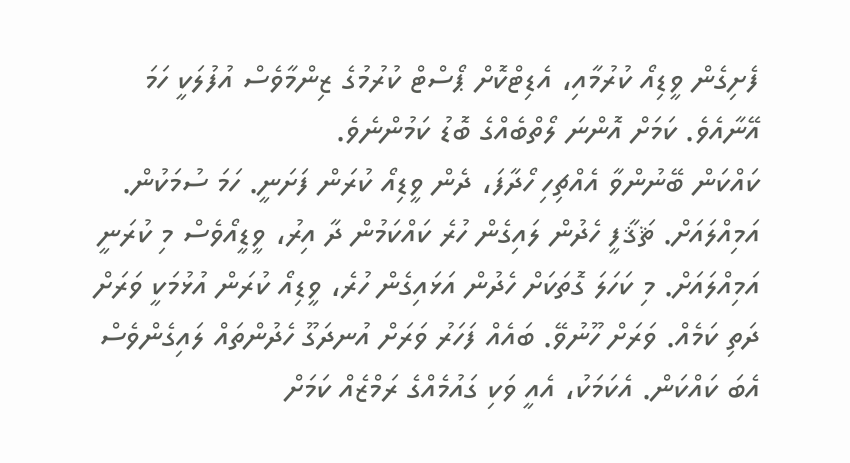ފެށިގެން ވީޑިއޯ ކުރުމާއި، އެޑިޓްކޮށް ޕޯސްޓް ކުރުމުގެ ޒިންމާވެސް އުފުލަކީ ހަމަ އޭނާއެވެ. ކަމަށް އޮންނަ ލޯތްބެއްގެ ބޮޑު ކަމުންނެވެ.
ކައްކަން ބޭނުންވާ އެއްޗިހި ހޯދާފަ، ދެން ވީޑިއޯ ކުރަން ފަށަނީ. ހަމަ ސުމަކުން. އަމިއްލައަށް. ޘަޤާފީ ހެދުން ލައިގެން ހުރެ ކައްކަމުން ދާ އިރު، ވީޑީއޯވެސް މި ކުރަނީ އަމިއްލައަށް. މި ކަހަލަ ގޮތަކަށް ހެދުން އަޅައިގެން ހުރެ، ވީޑިއޯ ކުރަން އުޅުމަކީ ވަރަށް ދަތި ކަމެއް. ވަރަށް ހޫނުވޭ. ބައެއް ފަހަރު ވަރަށް އުނދަގޫ ހެދުންތައް ލައިގެންވެސް އެބަ ކައްކަން. އެކަމަކު، އެއީ ވަކި ގައުމެއްގެ ރަމްޒެއް ކަމަށް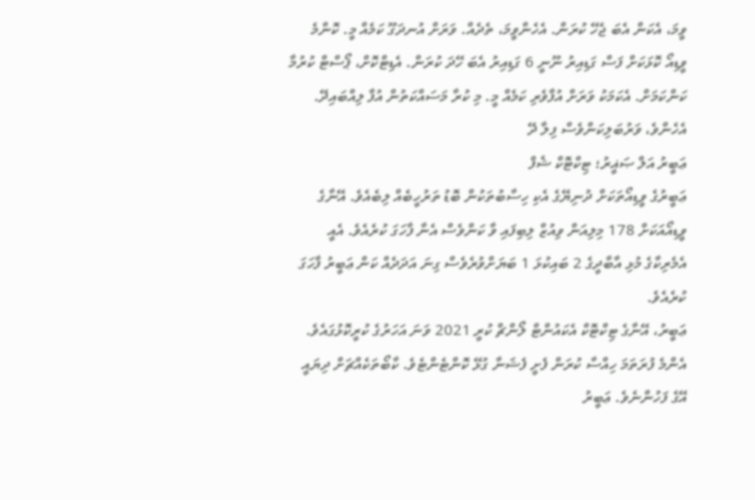ވީމަ، އެކަން އެބަ ޖެހޭ ކުރަން. އެހެންވީމަ، ތެދެއް. ވަރަށް އުނދަގޫ ކަމެއް މީ. ކޮންމެ ވީޑިއޯ ކޮޅަކަށް ފަސް ގަޑިއިރު ނޫނީ 6 ގަޑިއިރު އެބަ ހޭދަ ކުރަން. އެޑިޓްކޮށް، ޕޯސްޓް ކުރުމާ ކަންކަމަށް. އެކަމަކު ވަރަށް އުފާވެރި ކަމެއް މީ. މި ކުރާ މަސައްކަތުން އުފާ ލިއްބައިދޭ. އެހެންވެ، ވަރުބަލިކަންވެސް ފިލާ ދޭ
ޢަބީރު އަލް ޞަޣީރު؛ ޓިކްޓޮކް ޝެފް
ޢަބީރުގެ ވީޑިއޯތަކަށް ދުނިޔޭގެ އެކި ހިސާބުތަކުން ބޮޑު ތަރުހީބެއް ލިބެއެވެ. އޭނާގެ ވީޑިއޯއަކަށް 178 މިލިއަން ވިއުޒް ލިބިފައި ވާ ކަންވެސް އެނާ ފާހަގަ ކުރެއެވެ. އެއީ އެމެރިކާގެ މުޅި އާބާދީގެ 2 ބައިކުޅަ 1 ބަޔަށްވުރެވެސް ގިނަ އަދަދެއް ކަން ޢަބީރު ފާހަގަ ކުރެއެވެ.
ޢަބީރު، އޭނާގެ ޓިކްޓޮކް އެކައުންޓް ލޯންޗް ކުރީ 2021 ވަނަ އަހަރުގެ ކުރީކޮޅުގައެވެ. އެންމެ ފުރަތަމަ ހިއްސާ ކުރަން ފެށީ ފެޝަނާ ގުޅޭ ކޮންޓެންޓެވެ. ކާބޯތަކެއްޗަށް ދިޔައީ އޭގެ ފަހުންނެވެ. ޢަބީރު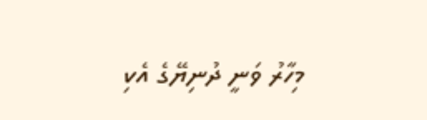މިހާރު ވަނީ ދުނިޔޭގެ އެކި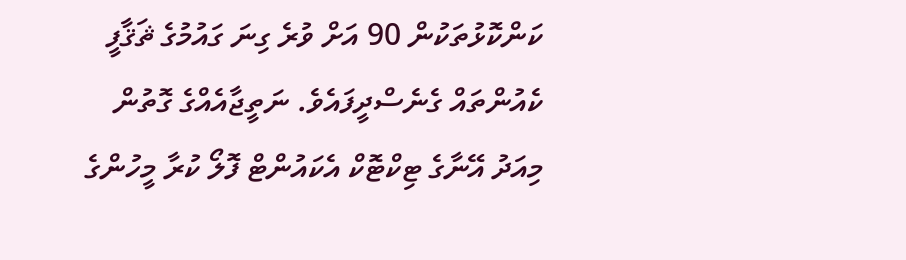ކަންކޮޅުތަކުން 90 އަށް ވުރެ ގިނަ ގައުމުގެ ޘަޤާފީ ކެއުންތައް ގެނެސްދީފައެވެ. ނަތީޖާއެއްގެ ގޮތުން މިއަދު އޭނާގެ ޓިކްޓޮކް އެކައުންޓް ފޮލޯ ކުރާ މީހުންގެ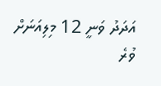އަދަދު ވަނީ 12 މިލިއަނަށް ވުރެ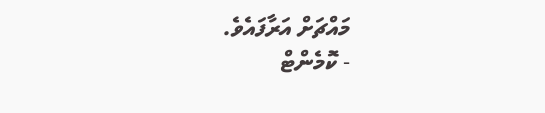މައްޗަށް އަރާފައެވެ.
- ކޮމެންޓް